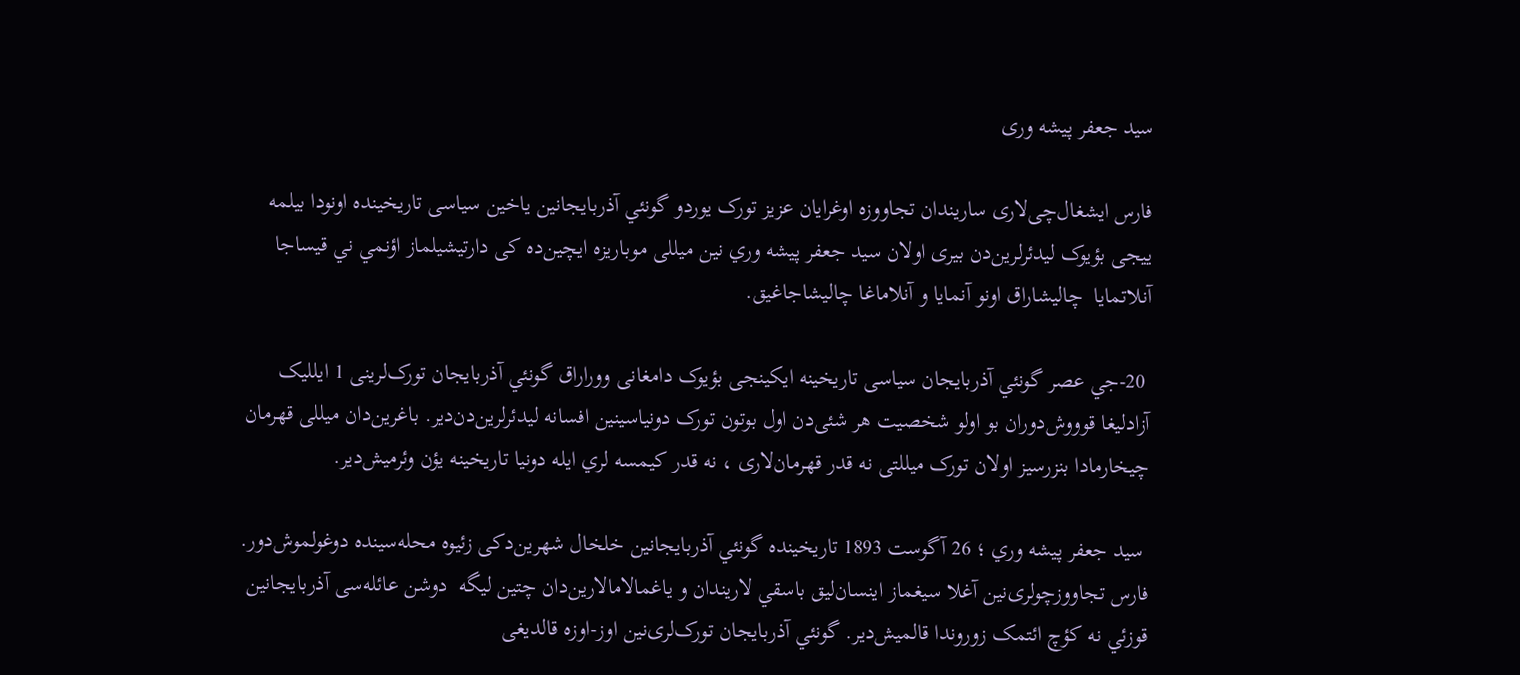سید جعفر پیشه وری

فارس ایشغال‌چی‌لاری ساريندان تجاووزه اوغرایان عزیز تورک یوردو گونئي آذربايجانین یاخین سیاسی تاریخینده اونودا بیلمه يیجی بؤیوک لیدئرلرین‌دن بیری اولان سید جعفر پيشه وري نين میللی موباریزه ایچین‌ده کی دارتيشيلماز اؤنمي ني قیساجا آنلاتمايا  چالیشا‌راق اونو آنمايا و آنلاماغا چالیشاجاغیق.

 20-جي عصر گونئي آذربایجان سیاسی تاریخینه ایکینجی بؤیوک دامغانی وورا‌راق گونئي آذربایجان تورک‌لرینی 1 ایللیک آزادلیغا قوووش‌دوران بو اولو شخصیت هر شئی‌دن اول بوتون تورک دونیاسینین افسانه لیدئرلرین‌دن‌دیر. باغرین‌دان میللی قهرمان چیخارمادا بنزرسیز اولان تورک میللتی نه قدر قهرمان‌لاری ، نه قدر كيمسه لري ایله دونیا تاریخینه يؤن وئرمیش‌دیر.

 سید جعفر پيشه وري ؛ 26 آگوست 1893 تاریخینده گونئي آذربايجانین خلخال شهرین‌دکی زئیوه محله‌سینده دوغولموش‌دور. فارس تجاووزچولری‌نین آغلا سیغماز اینسان‌لیق باسقي لاريندان و یاغمالاما‌لارین‌دان چتين ليگه  دوشن عائله‌سی آذربايجانین قوزئي نه کؤچ ائتمک زوروندا قالمیش‌دیر. گونئي آذربایجان تورک‌لری‌نین اوز-اوزه قالدیغی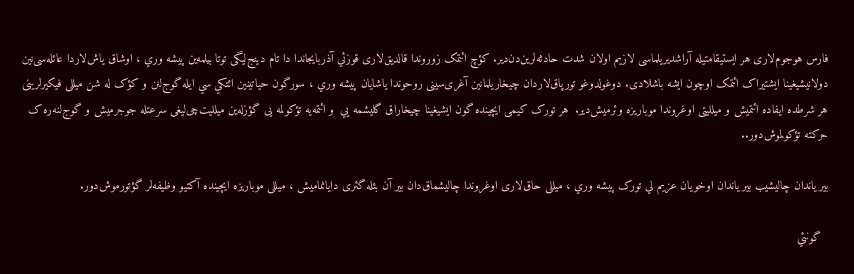فارس هوجوم‌لاری هر ایستیقامتیله آراشدیریلماسی لازیم اولان شدت حادثه‌لرین‌دن‌دیر. كؤچ ائتمک زوروندا قالدیق‌لاری قوزئي آذربایجاندا دا تام دینج‌لیگی توتا بیلمه‌ین پيشه وري ، اوشاق یاش‌لاردا عائله‌سی‌نین دولانیشیغینا ایشتیراک ائتمک اوچون ایشه باشلادی. دوغولدوغو تورپاق‌لاردان چیخاریلمانین آغری‌سینی روحوندا یاشایان پيشه وري ، سورگون حیاتینین ائتكي سي ايله گوج‌لنن و کؤک له شن میللی فیکیرلرینی هر شرطده ایفاده ائتمیش و میللیتی اوغروندا موباریزه وئرمیش‌دیر.  هر تورک کیمی ایچینده گون ایشیغینا چیخا‌راق گليشمه يي  و ائتمه‌یه تؤکولمه یی گؤزله‌ین میللیت‌چی‌لیغی سرعتله جوجرمیش و گوج‌لنه‌ره ک حرکته تؤکولموش‌دور..

بیر ياندان چالیشیب بیر ياندان اوخویان عزيم لي تورک پيشه وري ، میللی حاق‌لاری اوغروندا چالیشماق‌دان بیر آن بئله گئری دایانمامیش ، میللی موباریزه ایچینده آکتیو وظیفه‌لر گؤتورموش‌دور.

  گونئي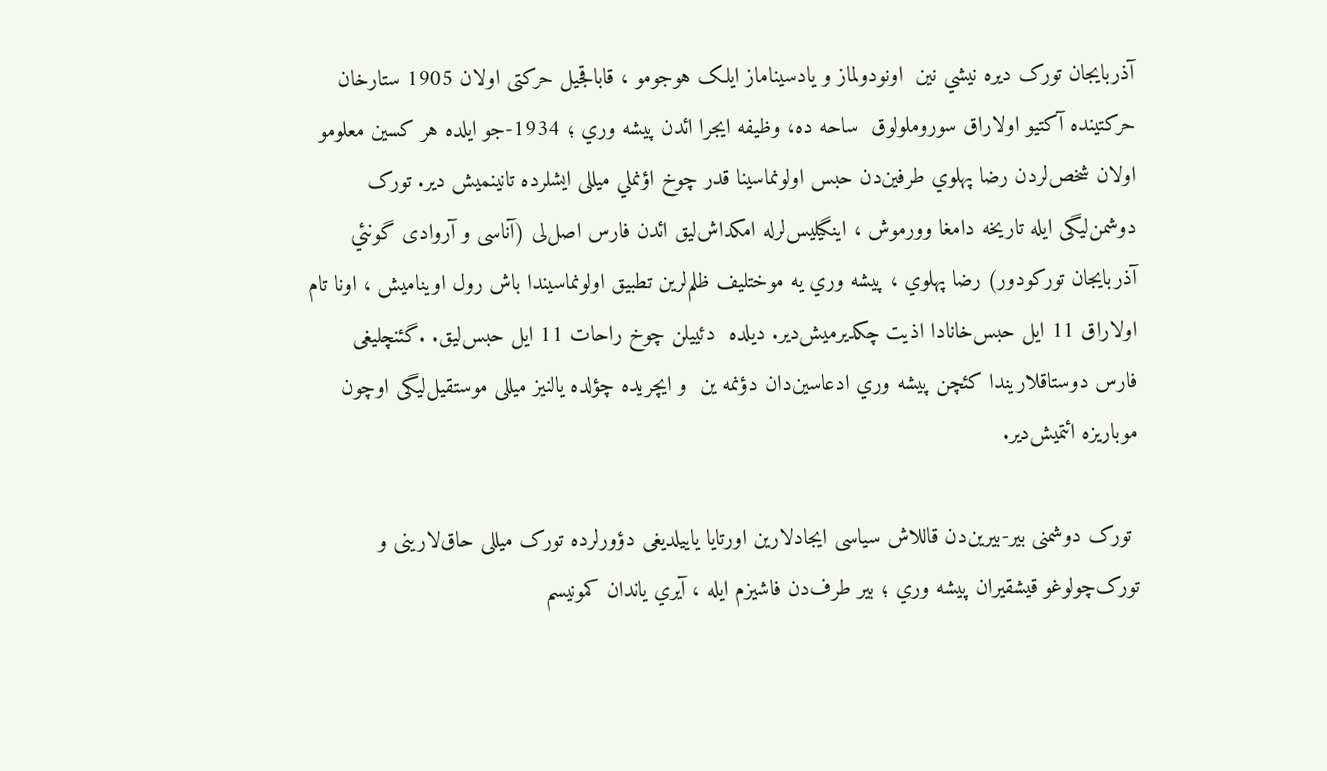آذربایجان تورک ديره نيشي نين  اونودولماز و یادسیناماز ایلک هوجومو ، قاباقجیل حرکتی اولان 1905 ستارخان حرکتینده آکتیو اولا‌راق سوروملولوق  ساحه ده، وظیفه ایجرا ائدن پيشه وري ؛ 1934-جو ایلده هر کسین معلومو  اولان شخص‌لردن رضا پهلوي طرفین‌دن حبس اولونماسینا قدر چوخ اؤنملي میللی ایشلرده تانينميش دير. تورک دوشمن‌لیگی ایله تاریخه دامغا وورموش ، اينگیلیس‌لرله امکداش‌لیق ائدن فارس اصل‌لی (آناسی و آروادی گونئي آذربایجان تورکودور) رضا پهلوي ، پيشه وري یه موختلیف ظلم‌لرین تطبیق اولونماسیندا باش رول اوینامیش ، اونا تام اولا‌راق 11 ایل حبس‌خانادا اذیت چکدیرمیش‌دیر. دیلده  دئييلن چوخ راحات 11 ایل حبس‌لیق. .گئنچلیغی فارس دوستاقلاريندا کئچن پيشه وري ادعاسین‌دان دؤنمه ين  و ایچریده چؤلده یالنیز میللی موستقیل‌لیگی اوچون موباریزه ائتمیش‌دیر.

 تورک دوشمنی بیر-بیرین‌دن قاللاش سیاسی ایجادلارین اورتایا یاییلدیغی دؤورلرده تورک میللی حاق‌لارینی و تورک‌چولوغو قیشقیران پيشه وري ؛ بیر طرف‌دن فاشیزم ایله ، آيري ياندان كمونيسم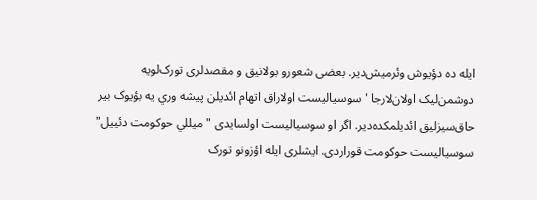ایله ده دؤیوش وئرمیش‌دیر. بعضی شعورو بولانیق و مقصدلری تورک‌لویه دوشمن‌لیک اولان‌لارجا 'سوسیالیست اولا‌راق اتهام ائدیلن پيشه وري یه بؤیوک بیر حاق‌سیزلیق ائدیلمکده‌دیر. اگر او سوسیالیست اولسایدی "ميللي حوکومت دئییل" سوسیالیست حوکومت قوراردی. ايشلری ایله اؤزونو تورک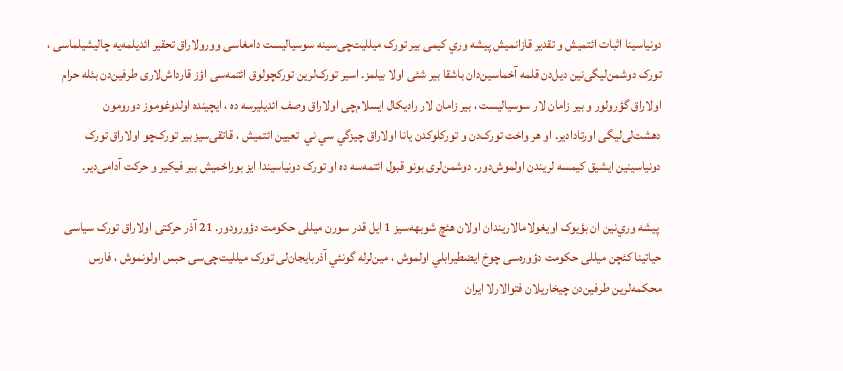دونیاسینا اثبات ائتمیش و تقدیر قازانمیش پيشه وري کیمی بیر تورک میللیت‌چی‌سینه سوسیالیست دامغاسی وورولا‌راق تحقیر ائدیلمه‌یه چالیشیلماسی ، تورک دوشمن‌لیگی‌نین دیل‌دن قلمه آخماسین‌دان باشقا بیر شئی اولا بیلمز. اسیر تورک‌لرین تورکچولوق ائتمه‌سی اؤز قارداش‌لاری طرفین‌دن بئله حرام اولا‌راق گؤرولور و بير زامان لار سوسیالیست ، بير زامان لار رادیکال ايسلام‌چی اولا‌راق وصف ائدیلیرسه ده ، ایچینده اولدوغوموز دورومون دهشت‌لی‌لیگی اورتادا‌دیر. او هر واخت تورک‌دن و تورکلوکدن یانا اولا‌راق چيزگي سي ني  تعیین ائتمیش ، قاتقی‌سیز بیر تورک‌چو اولا‌راق تورک دونیاسینین ایشیق كيمسه لريندن اولموش‌دور. دوشمن‌لری بونو قبول ائتمه‌سه ده او تورک دونیاسیندا ایز بوراخمیش بیر فیکیر و حرکت آدامی‌دیر.

 پيشه وري‌نین ان بؤیوک اويغولامالاريندان اولان هئچ شوبهه‌سیز 1 ایل قدر سورن میللی حکومت دؤورودور. 21 آذر حرکتی اولا‌راق تورک سیاسی حیاتینا کئچن میللی حکومت دؤوره‌سی چوخ ايضطيرابلي اولموش ، مین‌لرله گونئي آذربایجان‌لی تورک میللیت‌چی‌سی حبس اولونموش ، فارس محکمه‌لرین طرفین‌دن چیخاریلان فتوا‌لارلا ایران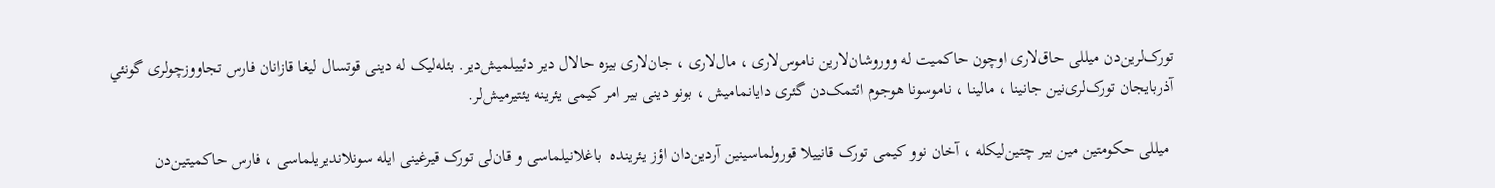تورک‌لرین‌دن میللی حاق‌لاری اوچون حاکمیت له ووروشان‌لارین ناموس‌لاری ، مال‌لاری ، جان‌لاری بیزه حالال دير دئییلمیش‌دیر. بئله‌لیک له دینی قوتسال ليغا قازانان فارس تجاووزچولری گونئي آذربایجان تورک‌لری‌نین جانینا ، مالینا ، ناموسونا هوجوم ائتمک‌دن گئری دایانمامیش ، بونو دینی بیر امر کیمی یئرینه یئتیرمیش‌لر.

 میللی حکومتین مین بیر چتین‌لیکله ، آخان نوو کیمی تورک قانییلا قورولماسینین آردین‌دان اؤز يئرينده  باغلانیلماسی و قان‌لی تورک قیرغینی ایله سونلاندیریلماسی ، فارس حاکمیتین‌دن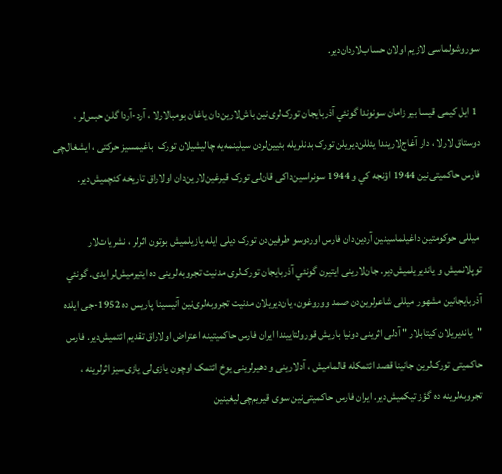سوروشولماسی لازیم اولان حساب‌لاردان‌دیر.

 1 ایل کیمی قیسا بیر زامان سونوندا گونئي آذربایجان تورک‌لری‌نین باش‌لارین‌دان یاغان بومبا‌لارلا ، آرد-آردا گلن حبس‌لر ، دوستاق لارلا ، دار آغاج‌لاریندا یئللن‌دیریلن تورک بدنلریله بئیین‌لردن سیلینمه‌یه چالیشیلان تورک  باغيمسيز حرکتی ، ایشغال‌چی فارس حاکمیتی‌نین 1944 اؤنجه كي و 1944 سونراسین‌داکی قان‌لی تورک قیرغین‌لارین‌دان اولا‌راق تاریخه کئچمیش‌دیر.

 میللی حوکومتین داغیلماسینین آردین‌دان فارس اوردوسو طرفین‌دن تورک دیلی ايله یازیلمیش بوتون اثرلر ، نشریات‌لار توپلانمیش و یاندیریلمیش‌دیر. جان‌لارینی ایتیرن گونئي آذربایجان تورک‌لری مدنیت تجروبه‌لرینی ده ایتیرمیش‌لر ایدی. گونئي آذربايجانین مشهور میللی شاعرلرین‌دن صمد ووروغون، یان‌دیریلان مدنیت تجروبه‌لری‌نین آنيسينا پاريس ده 1952-جی ایلده "يانديريلان كیتابلار " آدلی اثرینی دونیا باریش قورولتاییندا ایران فارس حاکمیتینه اعتراض اولا‌راق تقدیم ائتمیش‌دیر. فارس حاکمیتی تورک‌لرین جانینا قصد ائتمکله قالمامیش ، آدلارینی و دهیرلرینی یوخ ائتمک اوچون یازی‌لی یازی‌سیز اثرلرینه ، تجروبه‌لرینه ده گؤز تیکمیش‌دیر. ایران فارس حاکمیتی‌نین سوی قیریم‌چی‌لیغینین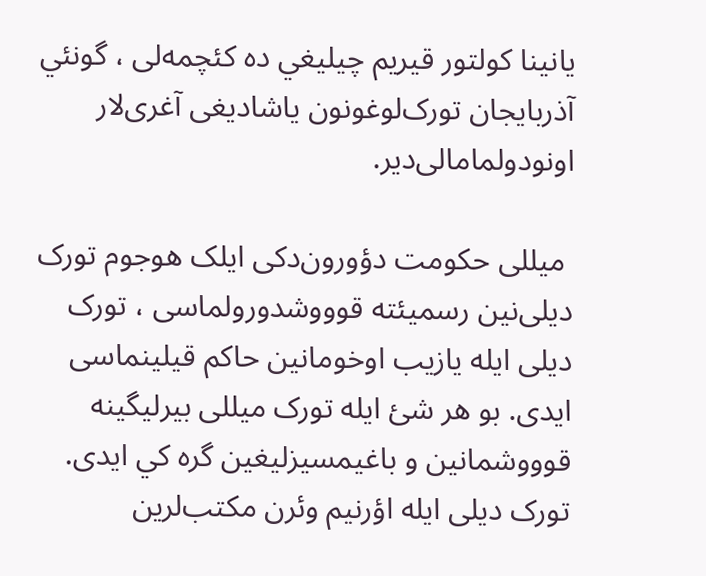یانینا كولتور قيريم چيليغي ده کئچمه‌لی ، گونئي آذربایجان تورک‌لوغونون یاشادیغی آغری‌لار اونودولماما‌لی‌دیر.

 میللی حکومت دؤورون‌دکی ایلک هوجوم تورک دیلی‌نین رسمیئته قوووشدورولماسی ، تورک دیلی ایله یازیب اوخومانین حاکم قیلینماسی ایدی. بو هر شئ ایله تورک میللی بیرلیگینه قوووشمانین و باغيمسيزليغين گره كي ایدی. تورک دیلی ایله اؤرنیم وئرن مکتب‌لرین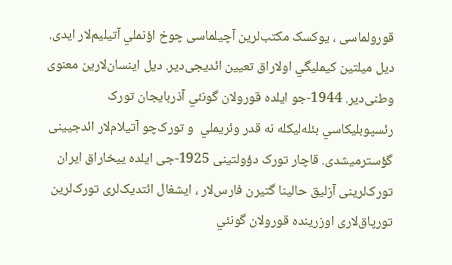قورولماسی ، یوکسک مکتب‌لرین آچیلماسی چوخ اؤنملي آتیلیم‌لار ایدی. دیل ميلتين كيمليگي اولا‌راق تعیین ائدیجی‌دیر. دیل اینسان‌لارین معنوی وطنی‌دیر. 1944-جو ایلده قورولان گونئي آذربایجان تورک رئسپوبلیکاسي بئله‌لیکله نه قدر وئريملي  و تورک‌چو آتیلام‌لار ائدجیینی گؤسترمیشدی. قاچار تورک دؤولتینی 1925-جی ایلده ییخا‌راق ايران تورک‌لرینی آزلیق حالینا گتیرن فارس‌لار ، ایشغال ائتدیک‌لری تورک‌لرین تورپاق‌لاری اوزرینده قورولان گونئي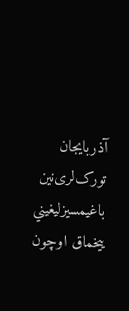آذربایجان تورک‌لری‌نین باغيمسيزليغيني ییخماق اوچون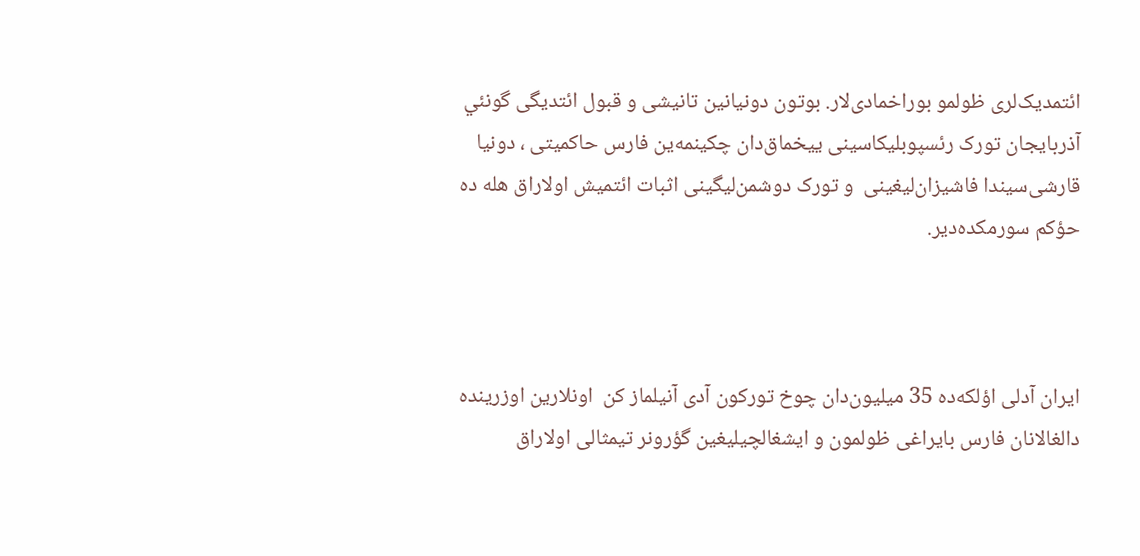ائتمدیک‌لری ظولمو بوراخمادی‌لار. بوتون دونیانین تانیشی و قبول ائتدیگی گونئي آذربایجان تورک رئسپوبلیکاسینی ییخماق‌دان چکینمه‌ین فارس حاکمیتی ، دونیا قارشی‌سیندا فاشیزان‌لیغینی  و تورک دوشمن‌لیگینی اثبات ائتمیش اولا‌راق هله ده حؤکم سورمکده‌دیر.



ايران آدلی اؤلکه‌ده 35 میلیون‌دان چوخ تورکون آدی آنيلماز كن  اونلارین اوزرینده دالغا‌لانان فارس بایراغی ظولمون و ایشغالچیلیغین گؤرونر تیمثا‌لی اولا‌راق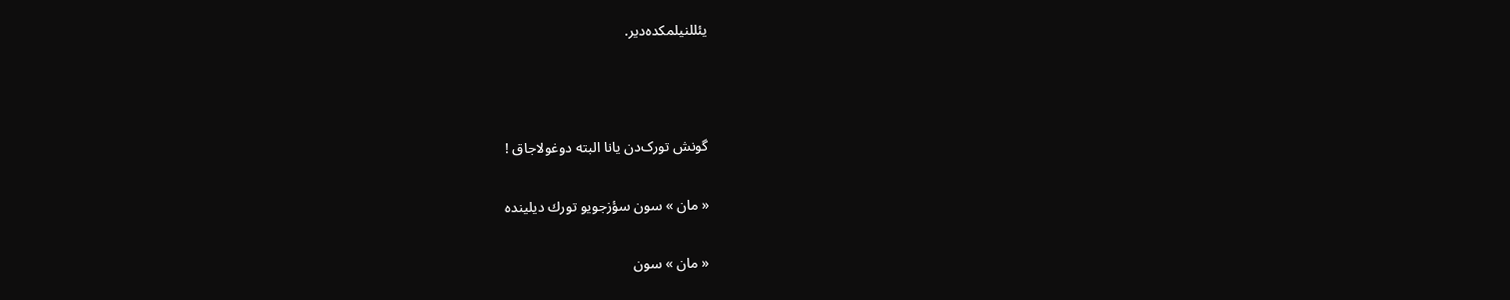یئللنیلمکده‌دیر.



گونش تورک‌دن یانا البته دوغولا‌جاق !

« مان » سون سؤزجويو تورك ديلينده

« مان » سون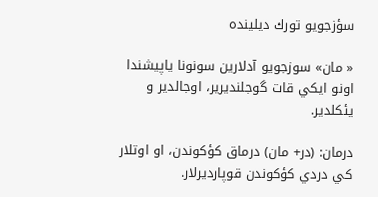سؤزجويو تورك ديلينده

« مان» سوزجویو آدلارين سونونا ياپيشندا اونو ايكي قات گوجلنديرير، اوجالدير و يئكلدير.

درمان: (در+ مان) درماق كؤكوندن، او اوتلار كي دردي كؤكوندن قوپارديرلار.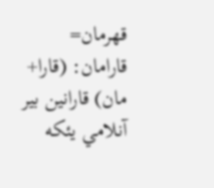قهرمان= قارامان: (قارا+ مان) قارانين بير آنلامي يئكه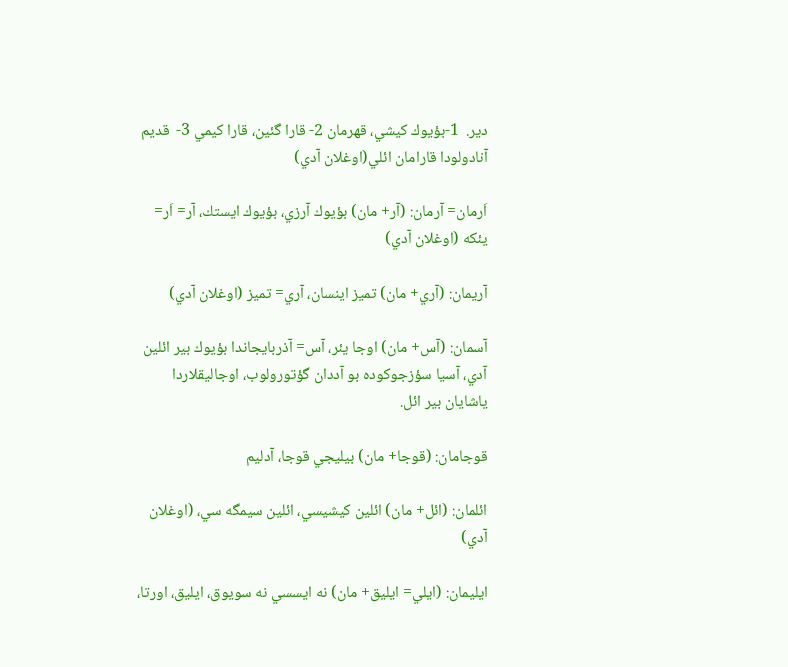دير.  1-بؤيوك كيشي، قهرمان 2- قارا گئين، قارا كيمي 3-  قديم آنادولودا قارامان ائلي(اوغلان آدي)

اَرمان= آرمان: (آر+ مان) بؤيوك آرزي، بؤيوك ايستك، آر= اَر= يئكه (اوغلان آدي)

آريمان: (آري+ مان) تميز اينسان، آري= تميز (اوغلان آدي)

آسمان: (آس+ مان) اوجا يئر، آس= آذربايجاندا بؤيوك بير ائلين آدي، آسيا سؤزجوكوده بو آددان گؤتورولوب، اوجاليقلاردا ياشايان بير ائل.

قوجامان: (قوجا+ مان) بيليجي قوجا، آدليم

ائلمان: (ائل+ مان) ائلين كيشيسي، ائلين سيمگه سي، (اوغلان آدي)

ايليمان: (ايلي= ايليق+ مان) نه ايسسي نه سويوق، ايليق، اورتا،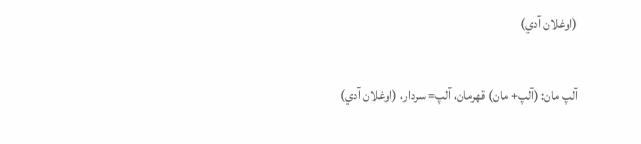(اوغلان آدي)

آلپ مان: (آلپ+ مان) قهرمان، آلپ= سردار، (اوغلان آدي)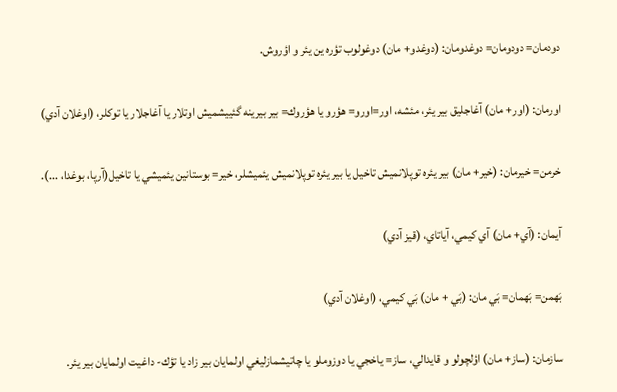دودمان= دودومان= دوغدومان: (دوغدو+ مان) دوغولوب تؤره ين يئر و اؤروش.

اورمان: (اور+ مان) آغاجليق بير يئر، مئشه، اور=اورو= هؤرو يا هؤروك= بير بيرينه گئييشميش اوتلار يا آغاجلار يا توكلر، (اوغلان آدي)

خرمن= خيرمان: (خير+ مان) بير يئره توپلانميش تاخيل يا بير يئره توپلانميش يئميشلر، خير= بوستانين يئميشي يا تاخيل(آرپا، بوغدا، ...).

آيمان: (آي+ مان) آي كيمي، آياتاي، (قيز آدي)

بَهمن= بَهمان= بَي مان: (بَي + مان) بَي كيمي، (اوغلان آدي)

سازمان: (ساز+ مان) اؤلچولو و قايدالي، ساز= ياخجي يا دوزوملو يا چاتيشمازليغي اولمايان بير زاد يا تؤك- داغيت اولمايان بير يئر.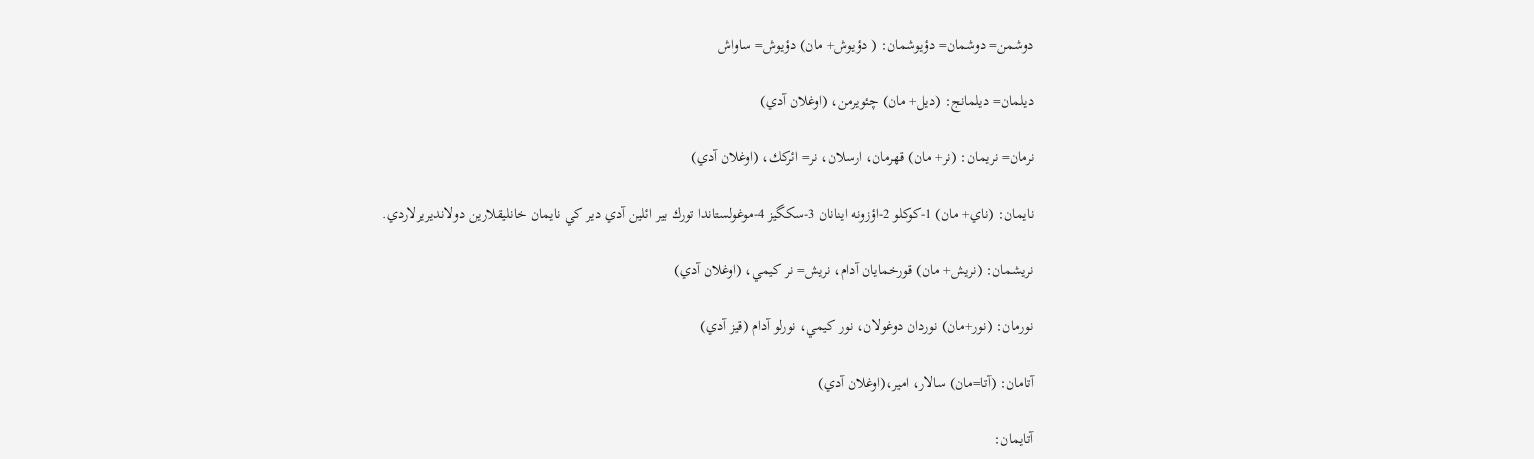دوشمن= دوشمان= دؤيوشمان: ( دؤيوش+ مان) دؤيوش= ساواش

ديلمان= ديلمانج: (ديل+ مان) چئويرمن، (اوغلان آدي)

نرمان= نريمان: (نر+ مان) قهرمان، ارسلان، نر= ائركك، (اوغلان آدي)

نايمان: (ناي+ مان) 1-كوكلو 2-اؤزونه اينانان 3-سكگيز 4-موغولستاندا تورك بير ائلين آدي دير كي نايمان خانليقلارين دولانديريرلاردي.

نريشمان: (نريش+ مان) قورخمايان آدام، نريش= نر كيمي، (اوغلان آدي)

نورمان: (نور+مان) نوردان دوغولان، نور كيمي، نورلو آدام (قيز آدي)

آتامان: (آتا=مان) سالار، امير،(اوغلان آدي)

آتايمان: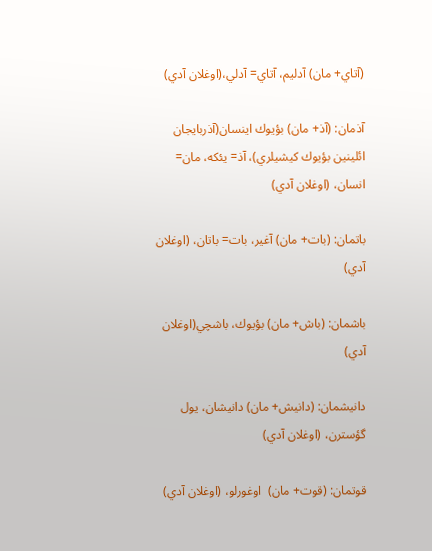(آتاي+ مان) آدليم، آتاي= آدلي،(اوغلان آدي)

آذمان: (آذ+ مان) بؤيوك اينسان(آذربايجان ائلينين بؤيوك كيشيلري)، آذ= يئكه، مان= انسان، (اوغلان آدي)

باتمان: (بات+ مان) آغير، بات= باتان، (اوغلان آدي)

باشمان: (باش+ مان) بؤيوك، باشچي(اوغلان آدي)

دانيشمان: (دانيش+ مان) دانيشان، يول گؤسترن، (اوغلان آدي)

قوتمان: (قوت+ مان)  اوغورلو، (اوغلان آدي)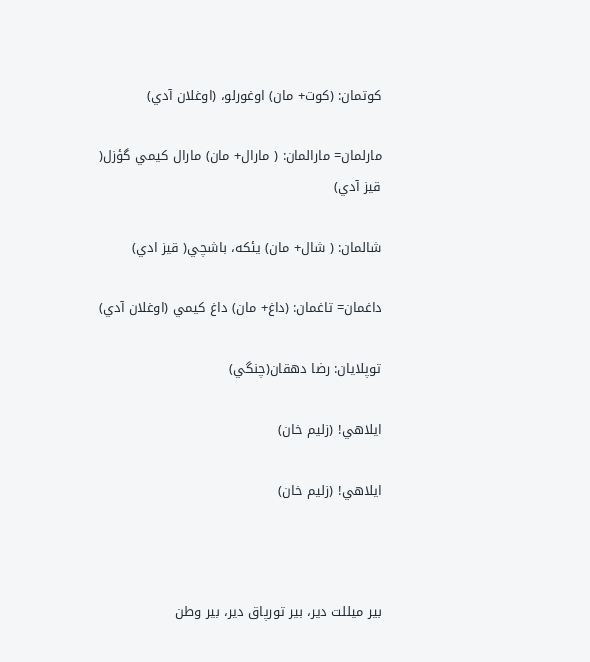كوتمان: (كوت+ مان) اوغورلو، (اوغلان آدي)

مارلمان= مارالمان: ( مارال+ مان) مارال كيمي گؤزل( قيز آدي)

شالمان: ( شال+ مان) يئكه، باشچي( قيز ادي)

داغمان= تاغمان: (داغ+ مان) داغ كيمي (اوغلان آدي)

توپلايان: رضا دهقان(چنگي)

ايلاهي! (زليم خان)

ايلاهي! (زليم خان)



بير ميللت دير، بير تورپاق دير، بير وطن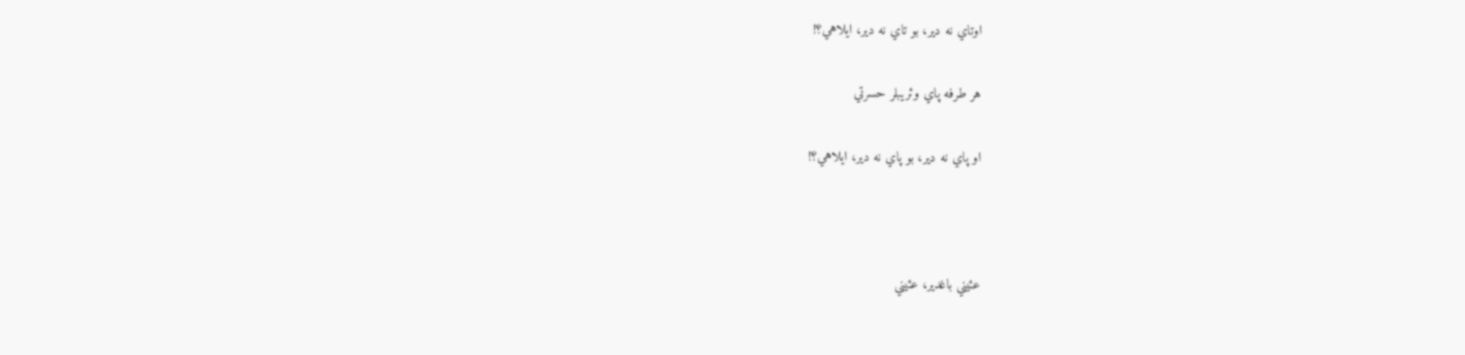اوتاي نه دير، بو تاي نه دير، ايلاهي؟!

هر طرفه پاي وئريبلر حسرتي

او پاي نه دير، بو پاي نه دير، ايلاهي؟!



عئيني باغدير، عئيني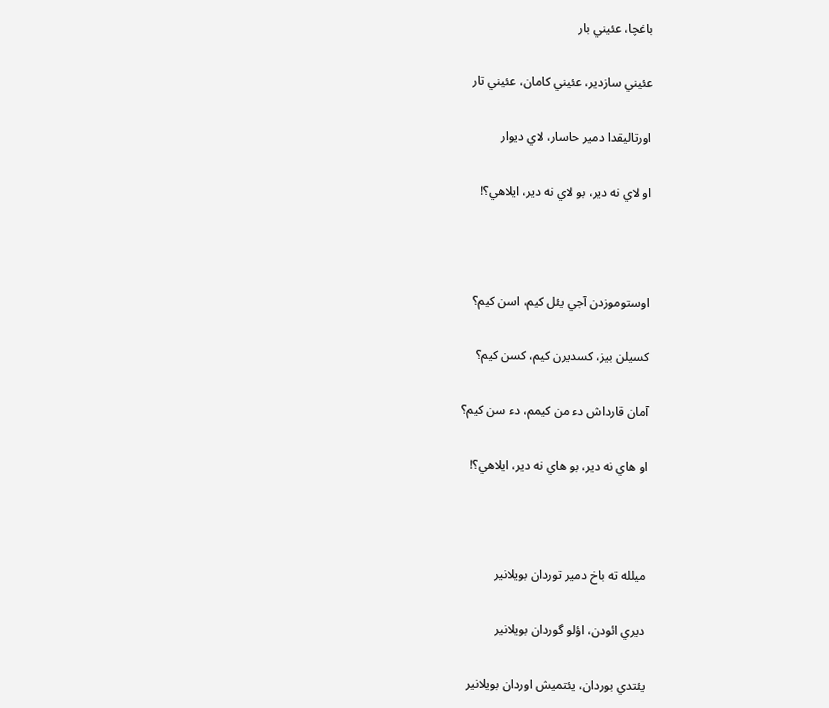باغچا، عئيني بار

عئيني سازدير، عئيني كامان، عئيني تار

اورتاليقدا دمير حاسار، لاي ديوار

او لاي نه دير، بو لاي نه دير، ايلاهي؟!



اوستوموزدن آجي يئل كيم، اسن كيم؟

كسيلن بيز، كسديرن كيم، كسن كيم؟

آمان قارداش دء من كيمم، دء سن كيم؟

او هاي نه دير، بو هاي نه دير، ايلاهي؟!



ميلله ته باخ دمير توردان بويلانير

ديري ائودن، اؤلو گوردان بويلانير

يئتدي بوردان، يئتميش اوردان بويلانير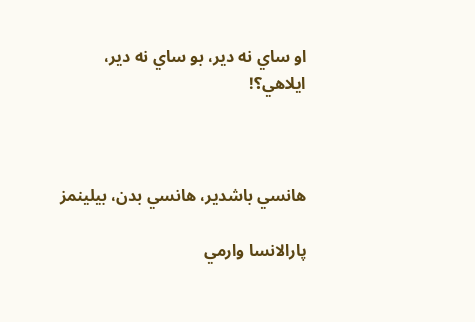او ساي نه دير، بو ساي نه دير، ايلاهي؟!



هانسي باشدير، هانسي بدن، بيلينمز

پارالانسا وارمي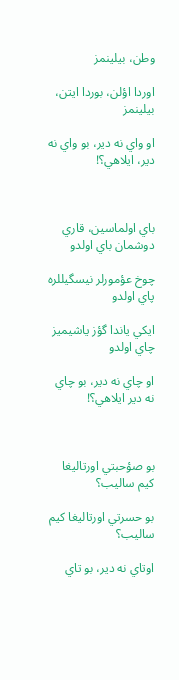وطن، بيلينمز

اوردا اؤلن، بوردا ايتن، بيلينمز

او واي نه دير، بو واي نه دير، ايلاهي؟!



باي اولماسين، قاري دوشمان باي اولدو

چوخ عؤمورلر نيسگيللره پاي اولدو

ايكي ياندا گؤز ياشيميز چاي اولدو

او چاي نه دير، بو چاي نه دير ايلاهي؟!



بو صؤحبتي اورتاليغا كيم ساليب؟

بو حسرتي اورتاليغا كيم ساليب؟

اوتاي نه دير، بو تاي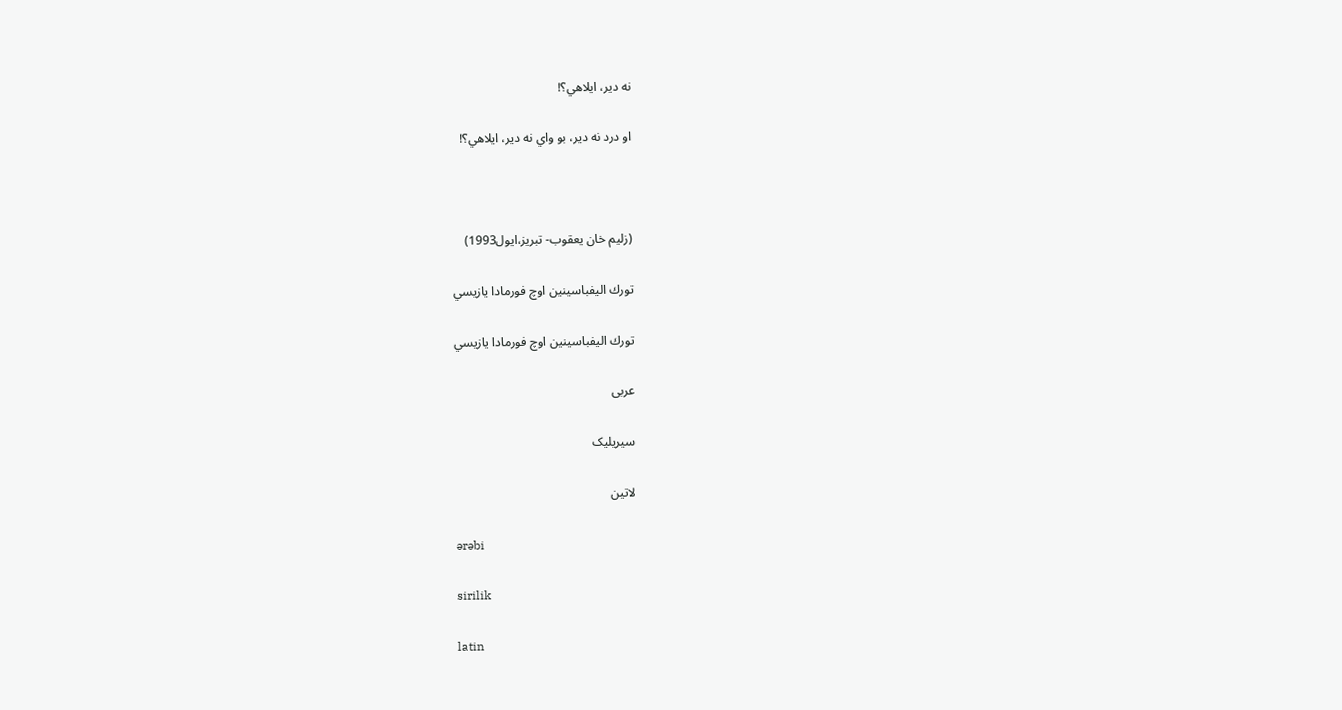نه دير، ايلاهي؟!

او درد نه دير، بو واي نه دير، ايلاهي؟!



(زليم خان يعقوب- تبريز،ايول1993)

تورك اليفباسينين اوچ فورمادا يازيسي

تورك اليفباسينين اوچ فورمادا يازيسي

عربی

سیریلیک

لاتین

ərəbi

sirilik

latin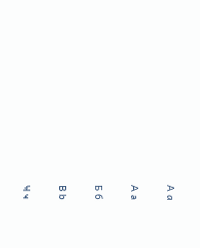А а

A a

Б б

B b

Ҹ ҹ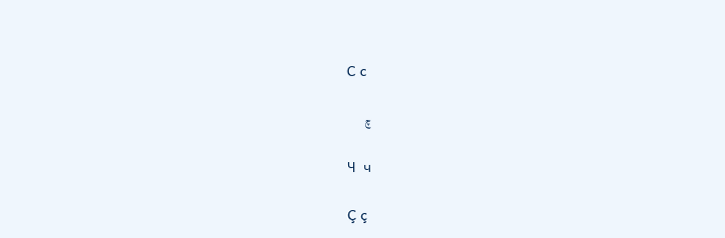C c

چ

Ч ч

Ç ç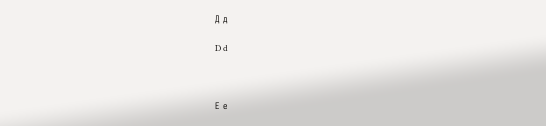Д д

D d



Е е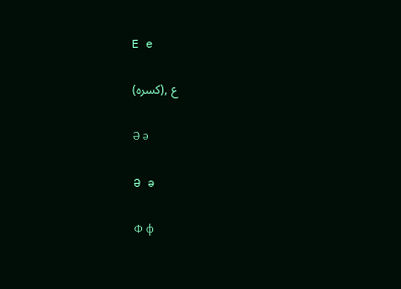E e

ع ,(کسره)

Ә ә

Ə ə

Ф ф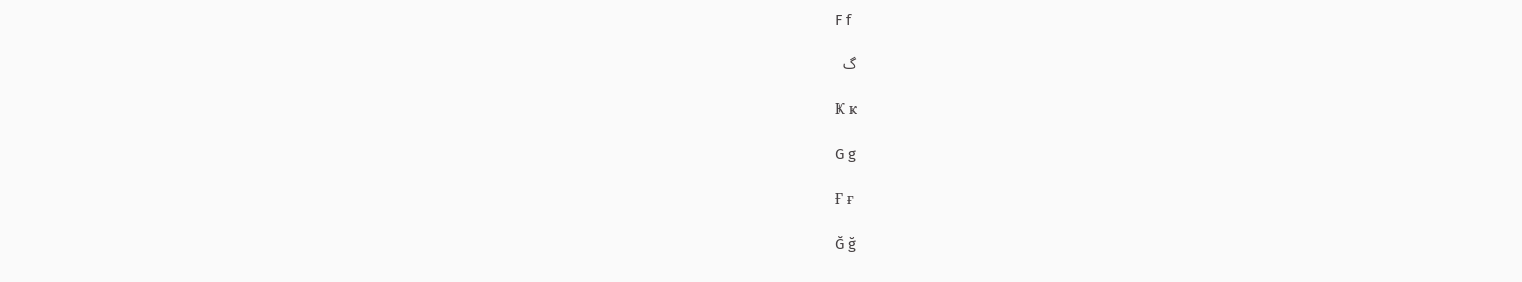F f

گ

Ҝ ҝ

G g

Ғ ғ

Ğ ğ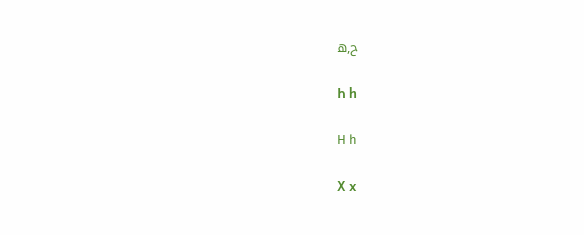ح,ه

Һ һ

H h

Х х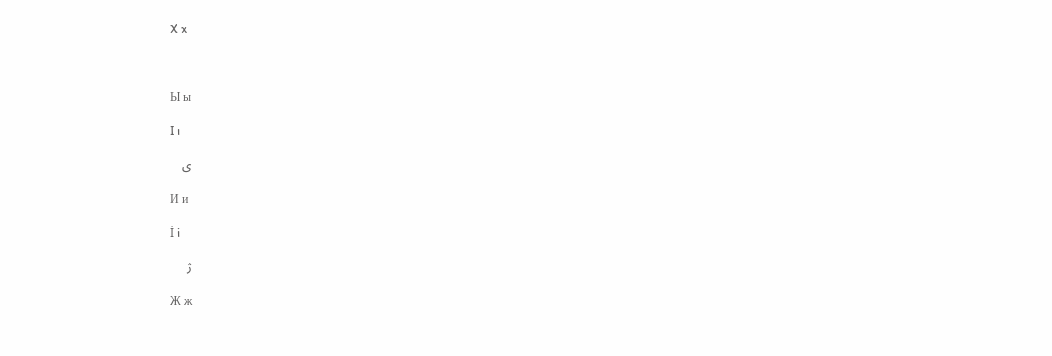X x



Ы ы

I ı

ی

И и

İ i

ژ

Ж ж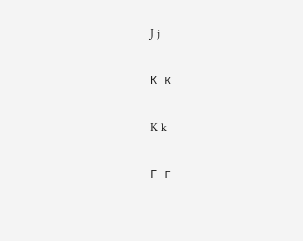J j

К к

K k

Г г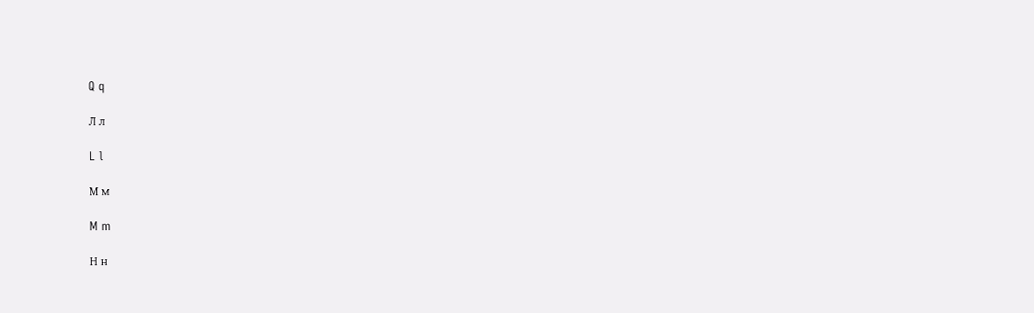Q q

Л л

L l

М м

M m

Н н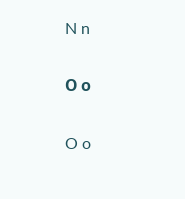N n

О о

O o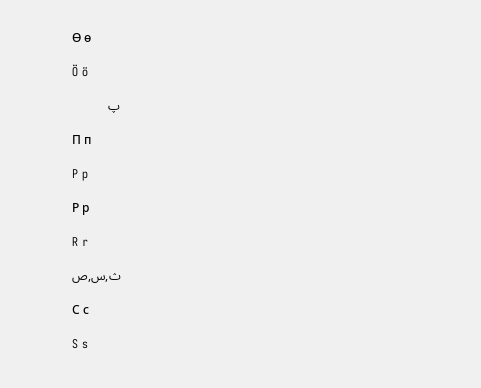Ө ө

Ö ö

پ

П п

P p

Р р

R r

ث,س,ص

С с

S s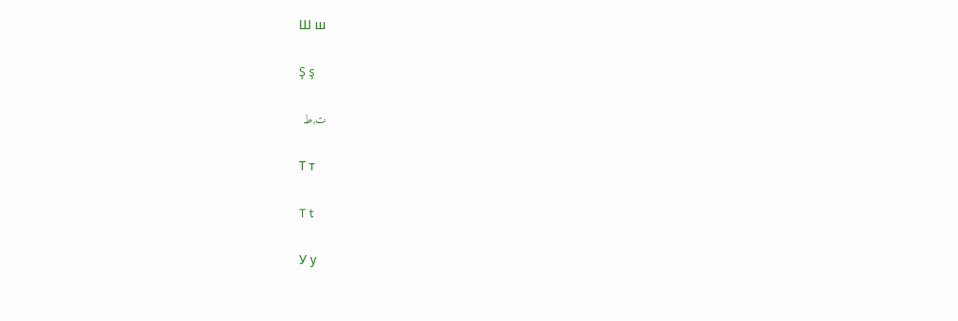Ш ш

Ş ş

ت,ط

Т т

T t

У у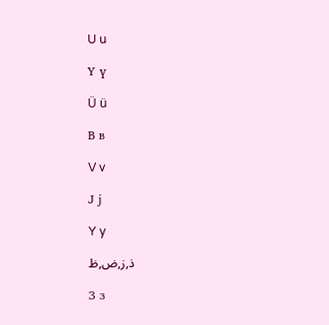U u

Ү ү

Ü ü

В в

V v

Ј ј

Y y

ذ,ز,ض,ظ

З з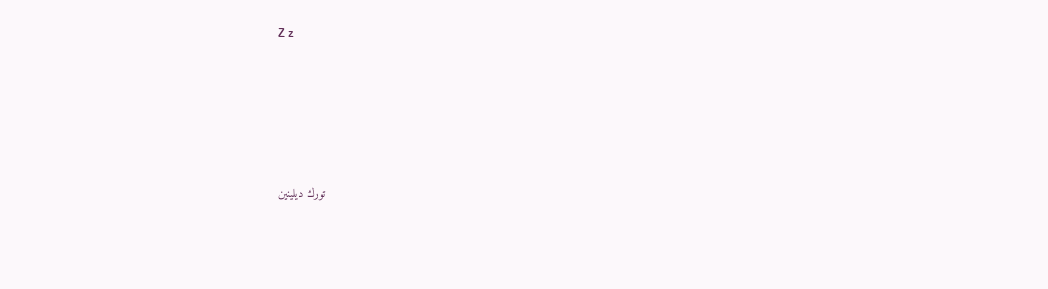Z z





تورك ديلينين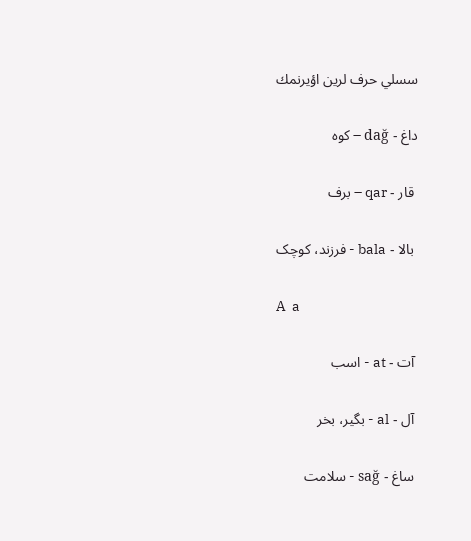سسلي حرف لرين اؤيرنمك

داغ - dağ – کوه

 قار - qar – برف

 بالا - bala - فرزند، کوچک

A  a

 آت - at - اسب

 آل - al - بگیر، بخر

 ساغ - sağ - سلامت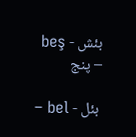بئش - beş – پنج

 بئل - bel –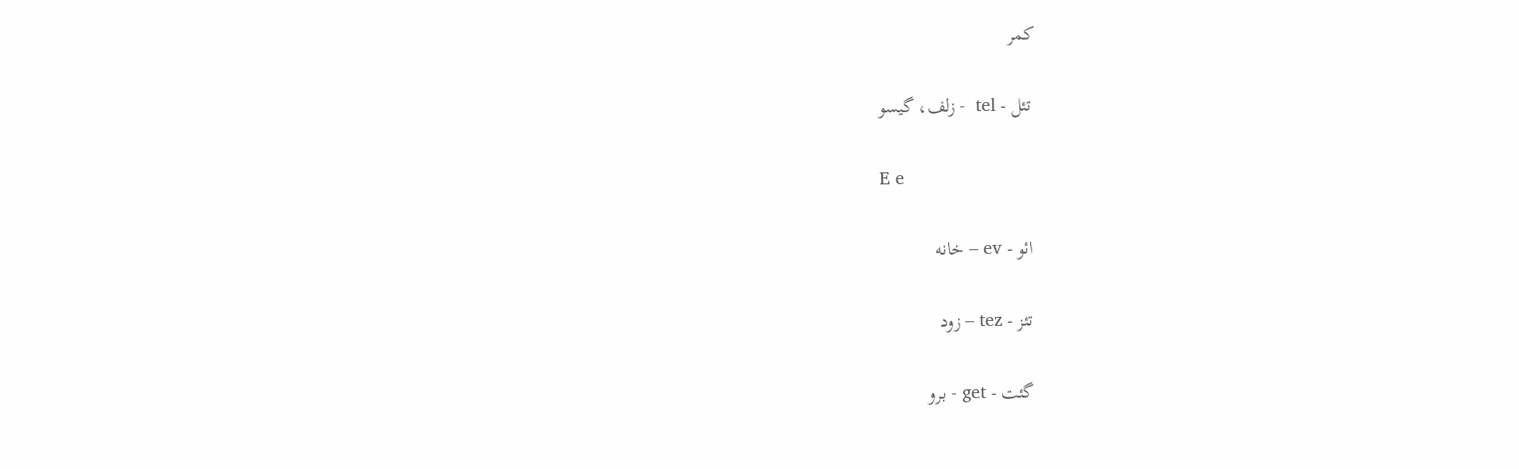کمر

 تئل - tel  - زلف، گیسو

E e

 ائو - ev – خانه

 تئز - tez – زود

 گئت - get - برو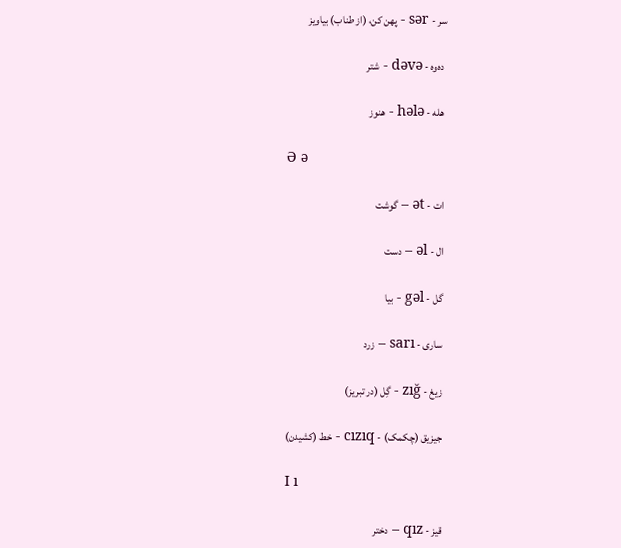سر - sər - پهن کن، (از طناب) بیاویز

 ده‌وه - dəvə - شتر

 هله - hələ - هنوز

Ə ə

 ات - ət – گوشت

 ال - əl – دست

 گل - gəl - بیا

 ساری - sarı – زرد

 زیغ - zığ - گِل (در تبریز)

 جیزیق (چکمک) - cızıq - خط (کشیدن)

I ı

 قیز - qız – دختر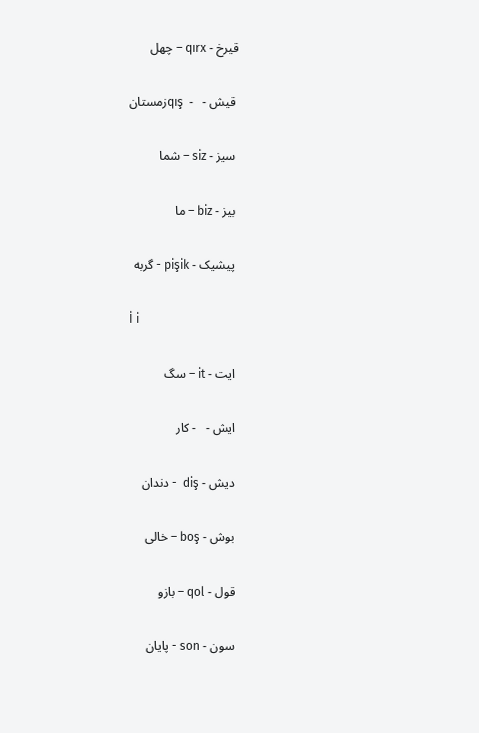قیرخ - qırx – چهل

 قیش -   -  qışزمستان

 سیز - siz – شما

 بیز - biz – ما

 پیشیک - pişik - گربه

İ i

 ایت - it – سگ

 ایش -   - کار

 دیش - diş  - دندان

 بوش - boş – خالی

 قول - qol – بازو

 سون - son - پایان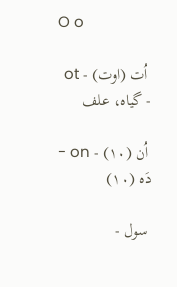O o

 اُت (اوت) - ot - گیاه، علف

 اُن (۱۰) - on - دَه (۱۰)

 سول -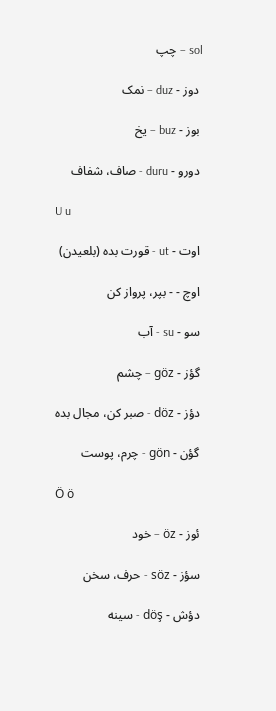sol – چپ

 دوز - duz – نمک

 بوز - buz – یخ

 دورو - duru - صاف، شفاف

U u

 اوت - ut - قورت بده (بلعیدن)

 اوچ - - بپر، پرواز کن

 سو - su - آب

 گؤز - göz – چشم

 دؤز - döz - صبر کن، مجال بده

 گؤن - gön - چرم، پوست

Ö ö

 ئوز - öz – خود

 سؤز - söz - حرف، سخن

 دؤش - döş - سینه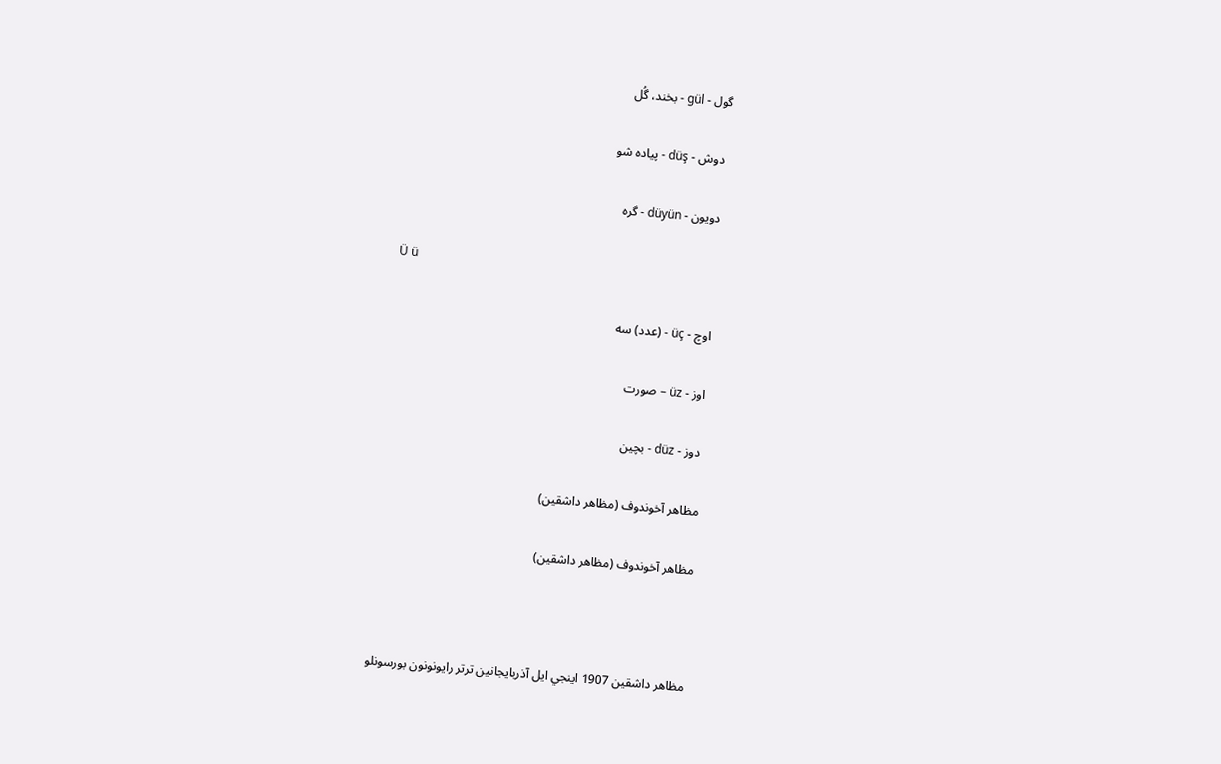گول - gül - بخند، گُل

 دوش - düş - پیاده شو

 دویون - düyün - گره

Ü ü

 اوچ - üç - (عدد) سه

 اوز - üz – صورت

 دوز - düz - بچین

مظاهر آخوندوف (مظاهر داشقين)

مظاهر آخوندوف (مظاهر داشقين)



مظاهر داشقين 1907 اينجي ايل آذربايجانين ترتر رايونونون بورسونلو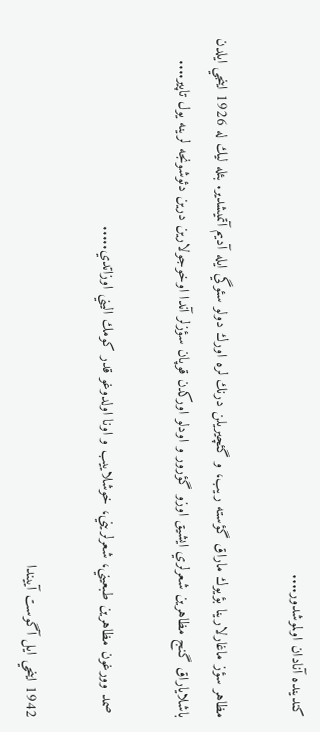كندينده آنادان اولموشدور....

مظاهر سؤز ماغارلارينا بؤيوك ماراق گؤسته ريب، و گئچيريلن درنك لره اورك دولو سئوگي ايله آديم آتميشدير. بئله ليك له 1926 اينجي ايلدن باشلاياراق گنج مظاهرين شعرلري ايشيق اوزو گؤرور و اودلو اوركدن قوپان سؤزلر آندا اوخوجولارين درين دئوشونجه لرينه يول تاپير....

 صمد وورغون مظاهرين طبعيني، شعرلريني، خوشلاييب و اونا اولدوغو قدر كومك اليني اوزاتدي.....

1942 اينجي ايل آگوست آييندا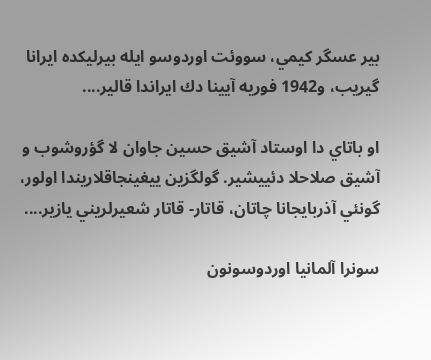بير عسگر كيمي، سووئت اوردوسو ايله بيرليكده ايرانا گيريب، و1942 فوريه آيينا دك ايراندا قالير....

او باتاي دا اوستاد آشيق حسين جاوان لا گؤروشوب و آشيق صلاحلا دئييشير. گولگزين ييغينجاقلاريندا اولور، گونئي آذربايجانا چاتان، قاتار- قاتار شعيرلريني يازير....

سونرا آلمانيا اوردوسونون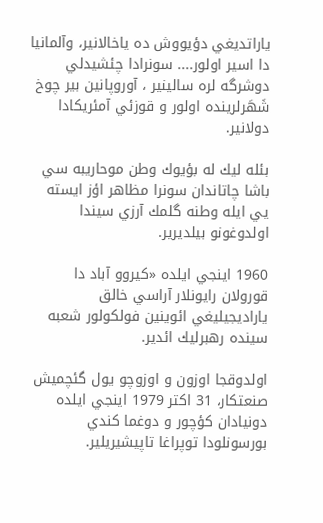ياراتديغي دؤيووش ده ياخالانير، وآلمانيا دا اسير اولور.... سونرادا چئشيدلي دوشرگه لره سالينير ، آوروپانين بير چوخ شَهَرلرينده اولور و قوزئي آمئريكادا دولانير.

بئله ليك له بؤيوك وطن موحاريبه سي باشا چاتاندان سونرا مظاهر اؤز ايسته يي ايله وطنه گلمك آرزي سيندا اولدوغونو بيلديرير.

1960 اينجي ايلده «كيروو آباد دا قورولان رايونلار آراسي خالق ياراديجيليغي ائوينين فولكولور شعبه سينده رهبرليك ائدير.

اولدوقجا اوزون و اوزوچو يول گئچميش صنعتكار، 31 اكتر 1979 اينجي ايلده دونيادان كؤچور و دوغما كندي بورسونلودا توپراغا تاپيشيريلير.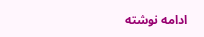ادامه نوشته